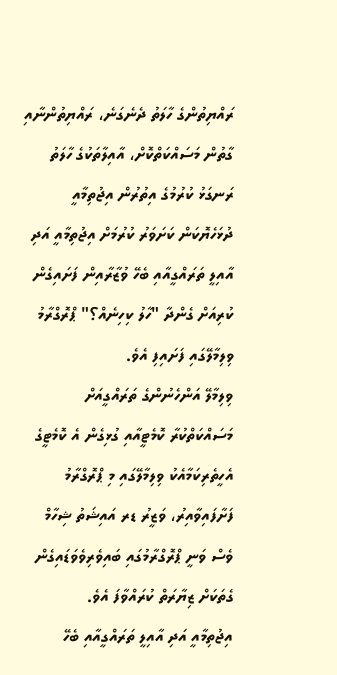ރައްޔިތުންގެ ހާލަތު ދެނެގަނެ، ރައްޔިތުންނާއި ގާތުން މަސައްކަތްކޮށް، އާއިލާތަކުގެ ހާލަތު ރަނގަޅު ކުރުމުގެ އިތުރުން އިޖުތިމާއީ ދުޅަހެޔޮކަން ކަށަވަރު ކުރުމަށް އިޖުތިމާއީ އަދި އާއިލީ ތަރައްގީއާއި ބެހޭ ވުޒާރާއިން ފަށައިގެން ކުރިއަށް ގެންދާ "ހާލު ކިހިނެއް؟" ޕްރޮގްރާމު ވިލިމާލޭގައި ފަށައިފި އެވެ.
ވިލިމާލޭ އަންހެނުންގެ ތަރައްގީއަށް މަސައްކަތްކުރާ ކޮމެޓީއާއި ގުޅިގެން އެ ކޮމެޓީގެ އެހީތެރިކަމާއެކު ވިލިމާލޭގައި މި ޕްރޮގްރާމު ފަށާފައިވާއިރު، ވަޒީރު ޑރ އައިޝަތު ޝިހާމް ވެސް ވަނީ ޕްރޮގްރާމުގައި ބައިވެރިވެވަޑައިގެން ގެތަކަށް ޒިޔާރަތް ކުރައްވާފަ އެވެ.
އިޖުތިމާއީ އަދި އާއިލީ ތަރައްގީއާއި ބެހޭ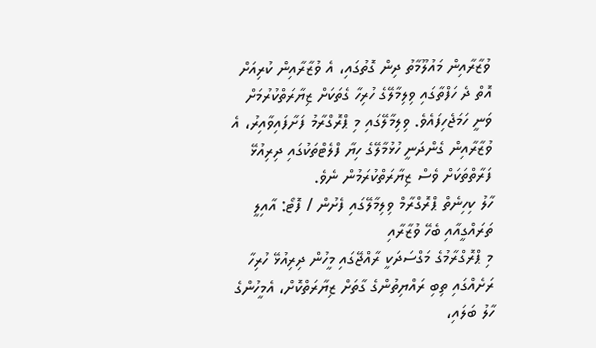ވުޒާރާއިން މައުލޫމާތު ދިން ގޮތުގައި، އެ ވުޒާރާއިން ކުރިއަށް އޮތް ދެ ހަފްތާގައި ވިލިމާލޭގެ ހުރިހާ ގެތަކަށް ޒިޔާރަތްކުރުމަށް ވަނީ ހަމަޖެހިފައެވެ. ވިލިމާލޭގައި މި ޕްރޮގްރާމު ފަށާފައިވާއިރު، އެ ވުޒާރާއިން ގެންދަނީ ހުޅުމާލޭގެ ހިޔާ ފްލެޓްތަކުގައި ދިރިއުޅޭ ފަރާތްތަކަށް ވެސް ޒިޔާރަތްކުރަމުން ނެވެ.
ހާލު ކިހިނެތް ޕްރޮގްރާމް ވިލިމާލޭގައި ފެށުން / ފޮޓޯ: އާއިލީ ތަރައްގީއާއި ބެހޭ ވުޒާރާއި
މި ޕްރޮގްރާމުގެ މަގްސަދަކީ ރާއްޖޭގައި މީހުން ދިރިއުޅޭ ހުރިހާ ރަށެއްގައި ތިބި ރައްޔިތުންގެ ގާތަށް ޒިޔާރަތްކޮށް، އެމީހުންގެ ހާލު ބަލައި،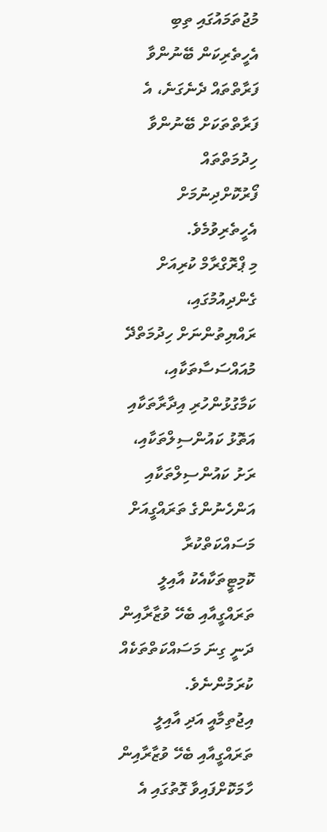މުޖުތަމައުގައި ތިބި އެހީތެރިކަން ބޭނުންވާ ފަރާތްތައް ދެނެގަނެ، އެ ފަރާތްތަކަށް ބޭނުންވާ ހިދުމަތްތައް ފޯރުކޮށްދިނުމަށް އެހީތެރިވުމެވެ.
މި ޕްރޮގްރާމް ކުރިއަށް ގެންދިއުމުގައި، ރައްޔިތުންނަށް ހިދުމަތްދޭ މުއައްސަސާތަކާއި، ކަމާގުޅުންހުރި އިދާރާތަކާއި އަތޮޅު ކައުންސިލްތަކާއި، ރަށު ކައުންސިލްތަކާއި އަންހެނުންގެ ތަރައްގީއަށް މަސައްކަތްކުރާ ކޮމިޓީތަކާއެކު އާއިލީ ތަރައްގީއާއި ބެހޭ ވުޒާރާއިން ދަނީ ގިނަ މަސައްކަތްތަކެއް ކުރަމުންނެވެ.
އިޖުތިމާއީ އަދި އާއިލީ ތަރައްގީއާއި ބެހޭ ވުޒާރާއިން ހާމަކޮށްފައިވާ ގޮތުގައި އެ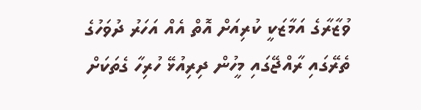ވުޒާރާގެ އަމާޒަކީ ކުރިއަށް އޮތް އެއް އަހަރު ދުވަހުގެ ތެރޭގައި ރާއްޖޭގައި މީހުން ދިރިއުޅޭ ހުރިހާ ގެތަކަށް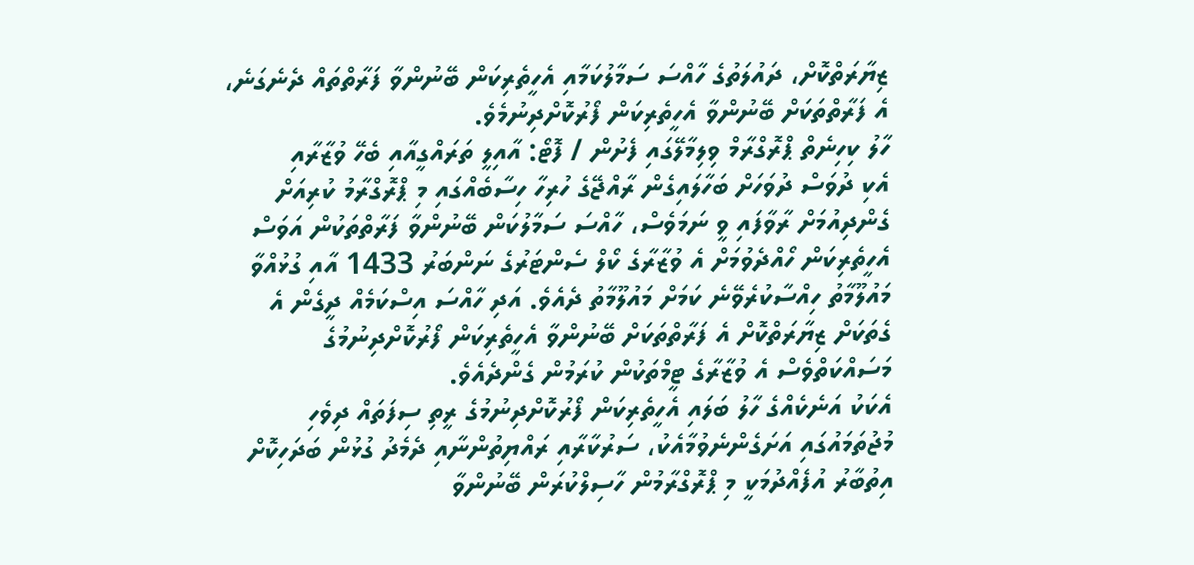ޒިޔާރަތްކޮށް، ދައުލަތުގެ ހާއްސަ ސަމާލުކަމާއި އެހީތެރިކަން ބޭނުންވާ ފަރާތްތައް ދެނެގަނެ، އެ ފަރާތްތަކަށް ބޭނުންވާ އެހީތެރިކަން ފޯރުކޮށްދިނުމެވެ.
ހާލު ކިހިނެތް ޕްރޮގްރާމް ވިލިމާލޭގައި ފެށުން / ފޮޓޯ: އާއިލީ ތަރައްގީއާއި ބެހޭ ވުޒާރާއި
އެކި ދުވަސް ދުވަހަށް ބަހާލައިގެން ރާއްޖޭގެ ހުރިހާ ހިސާބެއްގައި މި ޕްރޮގްރާމު ކުރިއަށް ގެންދިއުމަށް ރާވާފައި ވީ ނަމަވެސް، ހާއްސަ ސަމާލުކަން ބޭނުންވާ ފަރާތްތަކުން އަވަސް އެހީތެރިކަން ހޯއްދެވުމަށް އެ ވުޒާރާގެ ކޯލް ސެންޓަރުގެ ނަންބަރު 1433 އާއި ގުޅުއްވާ މައުލޫމާތު ހިއްސާކުރެވޭނެ ކަމަށް މައުލޫމާތު ދެއެވެ. އަދި ހާއްސަ އިސްކަމެއް ދީގެން އެ ގެތަކަށް ޒިޔާރަތްކޮށް އެ ފަރާތްތަކަށް ބޭނުންވާ އެހީތެރިކަން ފޯރުކޮށްދިނުމުގެ މަސައްކަތްވެސް އެ ވުޒާރާގެ ޓީމްތަކުން ކުރަމުން ގެންދެއެވެ.
އެކަކު އަނެކެއްގެ ހާލު ބަލައި އެހީތެރިކަން ފޯރުކޮށްދިނުމުގެ ރީތި ސިފަތައް ދިވެހި މުޖުތަމައުގައި އަށަގެންނެވުމާއެކު، ސަރުކާރާއި ރައްޔިތުންނާއި ދެމެދު ގުޅުން ބަދަހިކޮށް އިތުބާރު އުފެއްދުމަކީ މި ޕްރޮގްރާމުން ހާސިލްކުރަން ބޭނުންވާ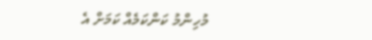މުހިންމު ކަންކަމެއް ކަމަށް އެ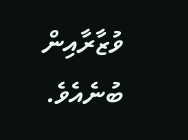ވުޒާރާއިން ބުނެއެވެ.